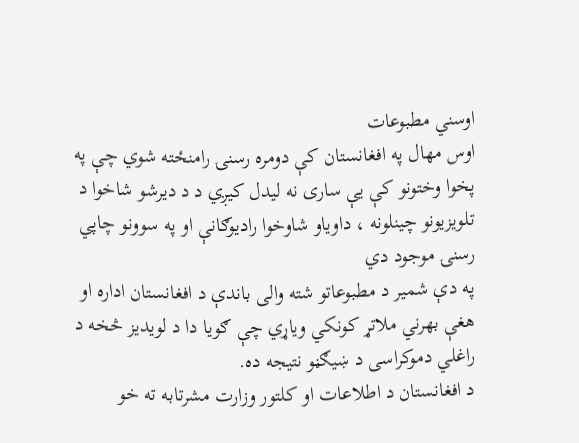اوسني مطبوعات
اوس مهال په افغانستان کې دومره رسنۍ رامنځته شوي چې په پخوا وختونو کې یې ساری نه لیدل کیږي د د دیرشو شاخوا د تلویزیونو چینلونه ، داویاو شاوخوا رادیوګانې او په سوونو چاپي رسنۍ موجود دي
په دې شمیر د مطبوعاتو شته والی باندې د افغانستان اداره او هغې بهرني ملاتړ کونکي ویاړي چې ګویا دا د لویدیز څخه د راغلي دموکراسی د ښیګڼو نتیجه ده.
د افغانستان د اطلاعات او کلتور وزارت مشرتابه ته خو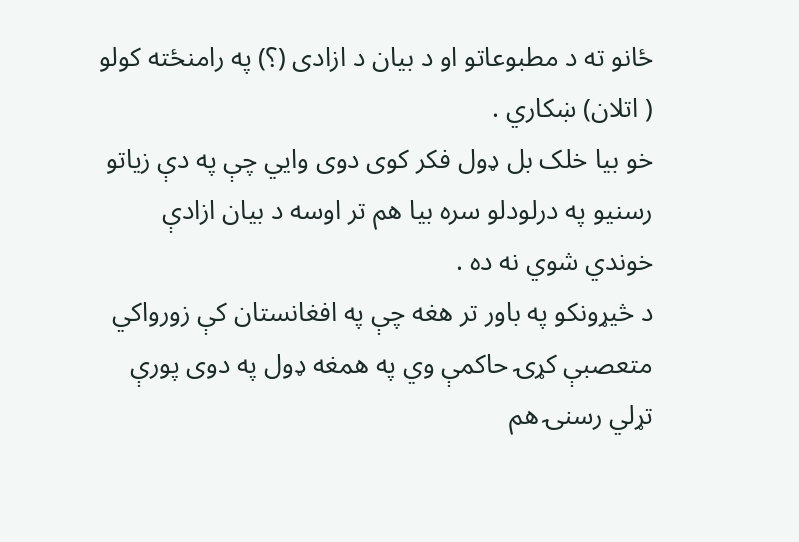ځانو ته د مطبوعاتو او د بیان د ازادی (؟) په رامنځته کولو ( اتلان) ښکاري .
خو بیا خلک بل ډول فکر کوی دوی وایي چې په دې زیاتو رسنیو په درلودلو سره بیا هم تر اوسه د بیان ازادې خوندي شوي نه ده .
د څيړونکو په باور تر هغه چې په افغانستان کې زورواکي متعصبې کړۍ حاکمې وي په همغه ډول په دوی پورې تړلي رسنۍ هم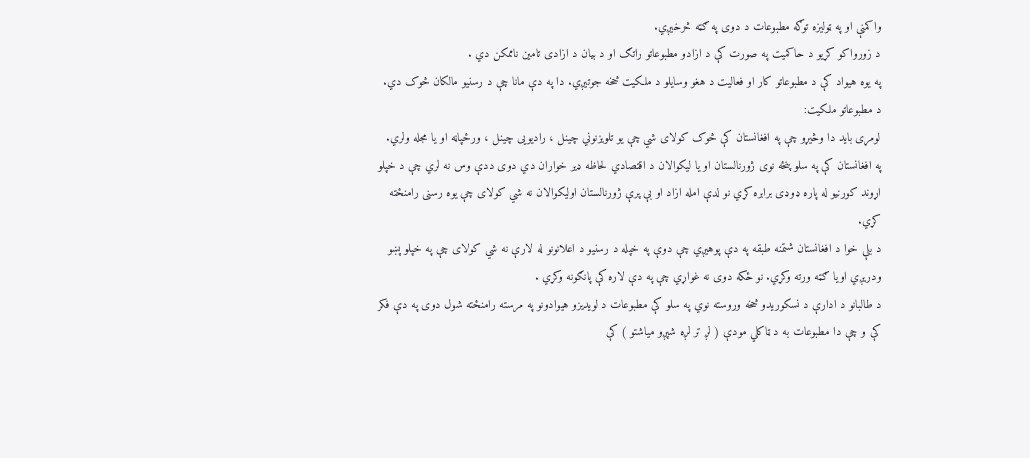واکمنې او په ټولیزه توګه مطبوعات د دوی په ګټه څرخیږي.
د زورواکو کړیو د حاکمیت په صورت کې د ازادو مطبوعاتو راتګ او د بیان د ازادی تامین ناممکن دي .
په یوه هیواد کې د مطبوعاتو کار او فعالیت د هغو وسایلو د ملکیت څخه جوتیږي. دا په دې مانا چې د رسنیو مالکان څوک دي.
د مطبوعاتو ملکیت:
لومړی باید دا وڅیړو چې په افغانستان کې څوک کولای شي چې یو تلویزنوني چینل ، رادیویی چینل ، ورځپاڼه او یا مجله ولري.
په افغانستان کې په سلو پنځه نوی ژورنالستان او یا لیکوالان د اقتصادي لحاظه ډیر خواران دي دوی ددې وس نه لري چې د خپلو اړوند کورنیو له پاره ډوډی برابره کړي نو لدې امله ازاد او بې پرې ژورنالستان اولیکوالان نه شي کولای چې یوه رسنی رامنځته کړي.
د بلې خوا د افغانستان شتمنه طبقه په دې پوهیږي چې دوې په خپله د رسنیو د اعلانونو له لارې نه شي کولای چې په خپلو پښو ودریږي اویا ګټه ورته وکړي. نو ځکه دوی نه غواړي چې په دې لاره کې پانګونه وکړي .
د طالبانو د ادارې د نسکوریدو څخه وروسته نوي په سلو کې مطبوعات د لویدیزو هیوادونو په مرسته رامنځته شول دوی په دې فکر کې و چې دا مطبوعات به د ټاکلي مودې ( لږ تر لږه شپږو میاشتو ) کې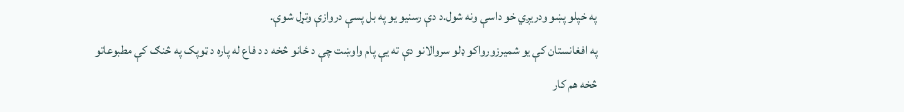په خپلو پښو ودریږي خو داسې ونه شول.د دې رسنیو یو په بل پسې دروازې وتړل شوې.
په افغانستان کې یو شمیرزورواکو ډلو سروالانو دې ته یې پام واوښت چې د ځانو څخه د د فاع له پاره د ټوپک په څنګ کې مطبوعاتو څخه هم کار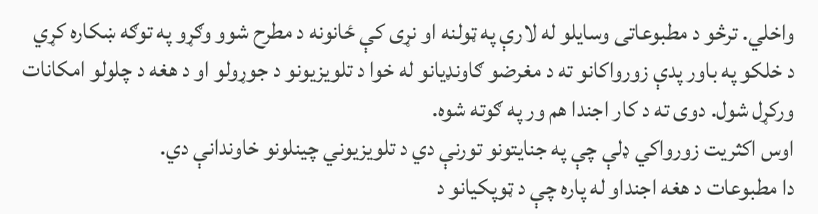واخلي. ترڅو د مطبوعاتی وسایلو له لارې په ټولنه او نړی کې ځانونه د مطرح شوو وګړو په توګه ښکاره کړي
د خلکو په باور پدې زورواکانو ته د مغرضو ګاونډیانو له خوا د تلویزیونو د جوړولو او د هغه د چلولو امکانات ورکړل شول. دوی ته د کار اجندا هم ور په ګوته شوه.
اوس اکثریت زورواکي ډلې چې په جنایتونو تورنې دي د تلویزیوني چینلونو خاوندانې دي.
دا مطبوعات د هغه اجنداو له پاره چې د ټوپکیانو د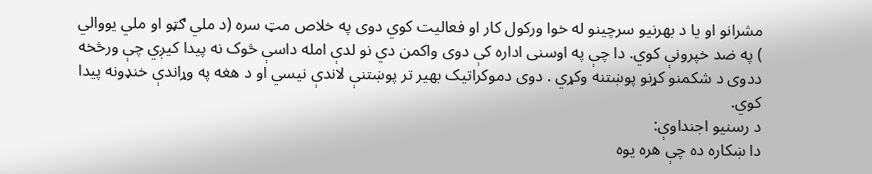مشرانو او یا د بهرنیو سرچینو له خوا ورکول کار او فعالیت کوي دوی په خلاص مټ سره (د ملي ګټو او ملي یووالي ) په ضد خپرونې کوي. دا چې په اوسنی اداره کې دوی واکمن دي نو لدې امله داسې څوک نه پيدا کیږي چې ورڅخه ددوی د شکمنو کړنو پوښتنه وکړي . دوی دموکراتیک بهیر تر پوښتنې لاندې نیسي او د هغه په وړاندې خنډونه پیدا کوي.
د رسنیو اجنداوې:
دا ښکاره ده چې هره یوه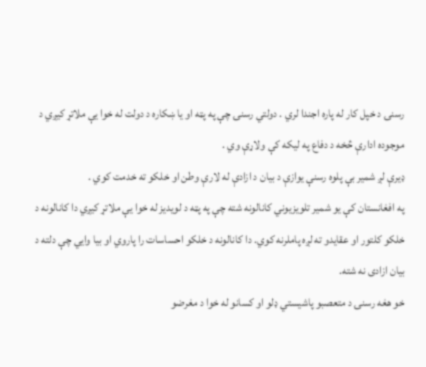رسنۍ د خپل کار له پاره اجندا لري . دولتي رسنۍ چې په پټه او یا ښکاره د دولت له خوا یې ملاتړ کیږي د موجوده ادارې څخه د دفاع په لیکه کې ولاړې وي .
ډیرې لږ شمیر بې پلوه رسنې یوازې د بیان د ازادې له لارې وطن او خلکو ته خدمت کوي .
په افغانستان کې یو شمیر تلویزیوني کانالونه شته چې په پټه د لویدیز له خوا یې ملاتړ کیږي دا کانالونه د خلکو کلتور او عقایدو ته لږه پاملرنه کوي. دا کانالونه د خلکو احساسات را پاروي او بیا وايي چې دلته د بیان ازادی نه شته.
خو هغه رسنۍ د متعصبو پاشیستي ډلو او کسانو له خوا د مغرضو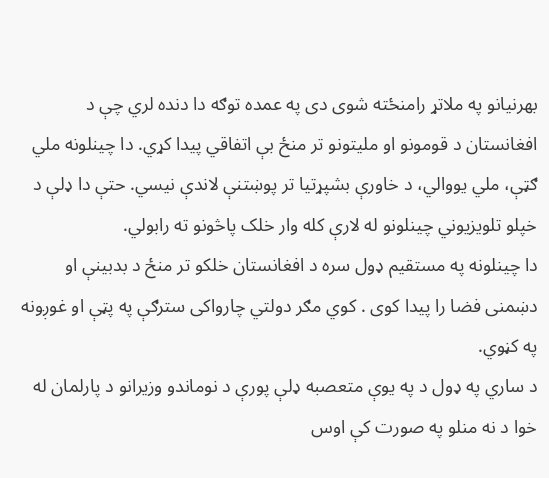بهرنیانو په ملاتړ رامنځته شوی دی په عمده توګه دا دنده لري چې د افغانستان د قومونو او ملیتونو تر منځ بې اتفاقي پیدا کړي. دا چینلونه ملي ګټې، ملي یووالي، د خاورې بشپړتیا تر پوښتنې لاندې نیسي. حتې دا ډلې د خپلو تلویزیوني چینلونو له لارې کله وار خلک پاڅونو ته رابولي.
دا چینلونه په مستقیم ډول سره د افغانستان خلکو تر منځ د بدبینې او دښمنی فضا را پیدا کوی . کوي مګر دولتي چارواکی سترګې په پټې او غوږونه په کڼوي.
د ساري په ډول د په یوې متعصبه ډلې پورې د نوماندو وزیرانو د پارلمان له خوا د نه منلو په صورت کې اوس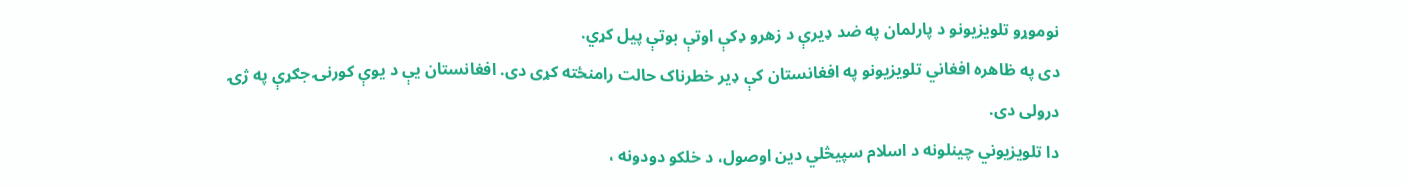نوموړو تلویزیونو د پارلمان په ضد ډیرې د زهرو ډکې اوتې بوتې پیل کړي.
دی په ظاهره افغاني تلویزیونو په افغانستان کې ډیر خطرناک حالت رامنځته کړی دی. افغانستان یې د یوې کورنۍ جګړې په ژۍ درولی دی.
دا تلویزیوني چینلونه د اسلام سپیڅلي دین اوصول، د خلکو دودونه ،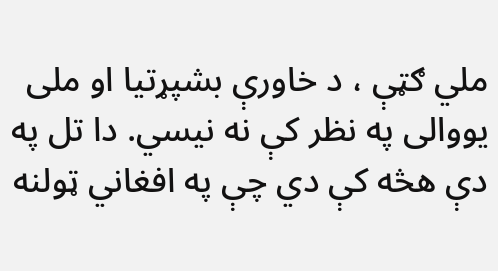ملي ګټې ، د خاورې بشپړتیا او ملی یووالی په نظر کې نه نیسي. دا تل په دې هڅه کې دي چې په افغاني ټولنه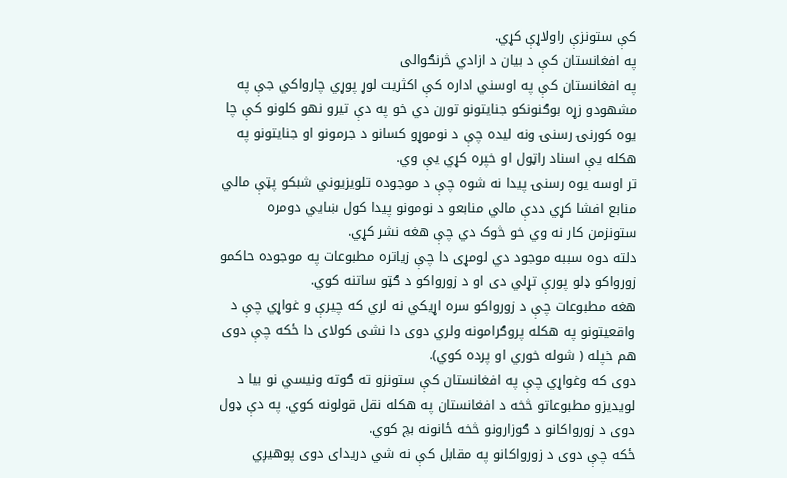کې ستونزې راولاړې کړي.
په افغانستان کې د بیان د ازادي څرنګوالی
په افغانستان کې په اوسني اداره کې اکثریت لوړ پوړي چارواکي جې په مشهودو زړه بوګنونکو جنایتونو تورن دي خو په دې تیرو نهو کلونو کې چا یوه کورنۍ رسنۍ ونه لیده چې د نوموړو کسانو د جرمونو او جنایتونو په هکله یې اسناد راټول او خپره کړي یې وي.
تر اوسه یوه رسنۍ پیدا نه شوه چې د موجوده تلویزیوني شبکو پټې مالي منابع افشا کړي ددې مالي منابعو د نومونو پیدا کول ښايي دومره ستونزمن کار نه وي خو څوک دي چې هغه نشر کړي.
دلته دوه سببه موجود دي لومړی دا چې زیاتره مطبوعات په موجوده حاکمو زورواکو ډلو پورې تړلي دی او د زورواکو د ګټو ساتنه کوي.
هغه مطبوعات چې د زورواکو سره اړیکي نه لري که چیرې و غواړي چې د واقعیتونو په هکله پروګرامونه ولري دوی دا نشی کولای دا ځکه چې دوی هم خپله ( شوله خوري او پرده کوي).
دوی که وغواړي چې په افغانستان کې ستونزو ته ګوته ونیسي نو بیا د لویدیزو مطبوعاتو څخه د افغانستان په هکله نقل قولونه کوي. په دې ډول دوی د زورواکانو د ګوزارونو څخه ځانونه بچ کوي.
ځکه چې دوی د زورواکانو په مقابل کې نه شي دریدای دوی پوهیږي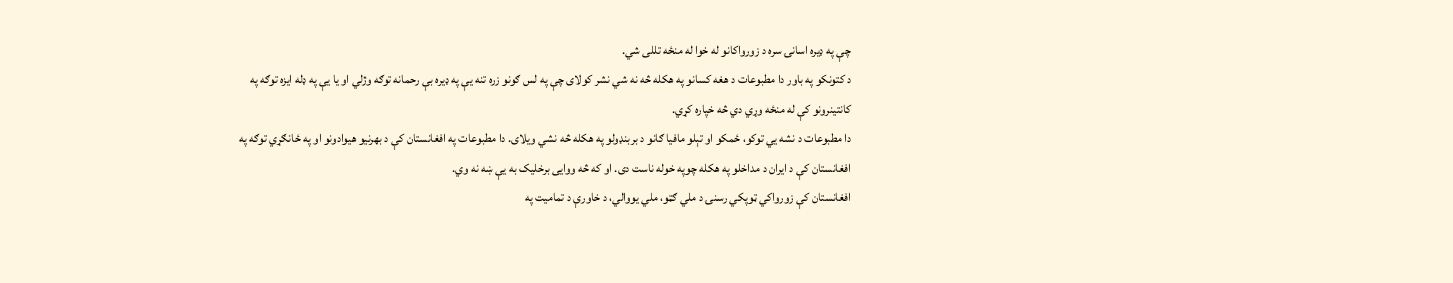چې په ډیره اسانۍ سره د زورواکانو له خوا له منځه تللی شي.
د کتونکو په باور دا مطبوعات د هغه کسانو په هکله څه نه شي نشر کولای چې په لس ګونو زره تنه یې په ډيره بې رحمانه توګه وژلي او یا یې په ډله ایزه توګه په کانتینرونو کې له منځه وړي دي څه خپاره کړي.
دا مطبوعات د نشه یي توکو، ځمکو او تېلو مافیا ګانو د بربنډولو په هکله څه نشي ویلای. دا مطبوعات په افغانستان کې د بهرنیو هیوادونو او په ځانګړي توګه په افغانستان کې د ایران د مداخلو په هکله چوپه خوله ناست دی. او که څه ووایی برخلیک به یې ښه نه وي.
افغانستان کې زورواکي ټوپکي رسنۍ د ملي ګټو، ملي یووالي، د خاورې د تمامیت په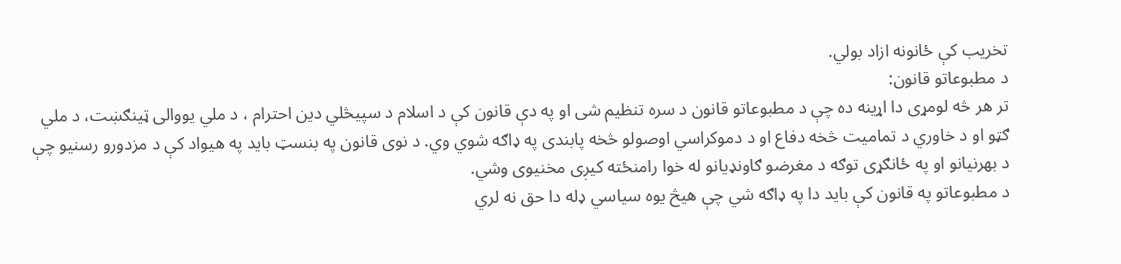تخریب کې ځانونه ازاد بولي.
د مطبوعاتو قانون:
تر هر څه لومړی دا اړینه ده چې د مطبوعاتو قانون د سره تنظیم شی او په دې قانون کې د اسلام د سپیڅلي دین احترام ، د ملي یووالی ټینګښت، د ملي ګټو او د خاوري د تمامیت څخه دفاع او د دموکراسي اوصولو څخه پابندی په ډاګه شوي وي. د نوی قانون په بنسټ باید په هیواد کې د مزدورو رسنیو چې د بهرنیانو او په ځانګړی توګه د مغرضو ګاونډیانو له خوا رامنځته کیږی مخنیوی وشي.
د مطبوعاتو په قانون کې باید دا په ډاګه شي چې هیڅ یوه سیاسي ډله دا حق نه لري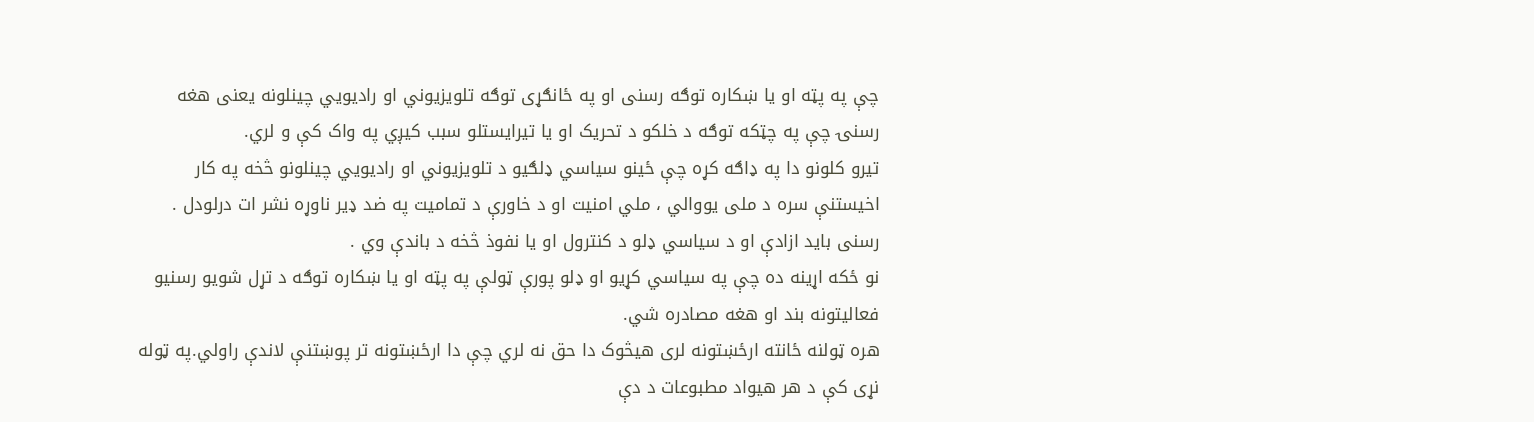چې په پټه او یا ښکاره توګه رسنی او په ځانګړی توګه تلویزیوني او رادیویي چینلونه یعنی هغه رسنۍ چې په چټکه توګه د خلکو د تحریک او یا تیرایستلو سبب کیږي په واک کې و لري.
تیرو کلونو دا په ډاګه کړه چې ځینو سیاسي ډلګیو د تلویزیوني او رادیویي چینلونو څخه په کار اخیستنې سره د ملی یووالي ، ملي امنیت او د خاورې د تمامیت په ضد ډیر ناوړه نشر ات درلودل .
رسنی باید ازادې او د سیاسي ډلو د کنترول او یا نفوذ څخه د باندې وي .
نو ځکه اړینه ده چې په سیاسي کړیو او ډلو پورې ټولې په پټه او یا ښکاره توګه د تړل شويو رسنیو فعالیتونه بند او هغه مصادره شي.
هره ټولنه ځانته ارځښتونه لری هیڅوک دا حق نه لري چې دا ارځښتونه تر پوښتنې لاندې راولي.په ټوله نړی کې د هر هیواد مطبوعات د دې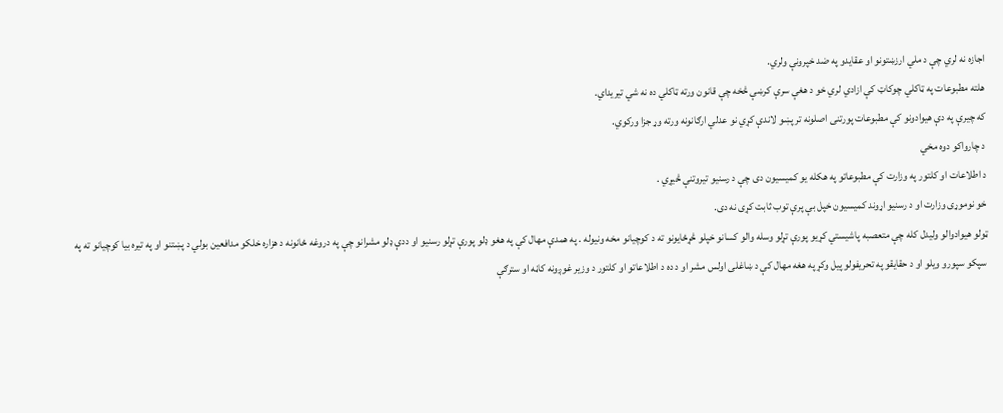اجازه نه لري چې د ملي ارزښتونو او عقایدو په ضد خپرونې ولري.
هلته مطبوعات په ټاکلي چوکاټ کې ازادي لري خو د هغې سرې کرښې څخه چې قانون ورته ټاکلي ده نه شي تیریداي.
که چیرې په دې هیوادونو کې مطبوعات پورتنی اصلونه تر پښو لاندې کړي نو عدلي ارګانونه ورته وړ جزا ورکوي.
د چارواکو دوه مخي
د اطلاعات او کلتور په وزارت کې مطبوعاتو په هکله یو کمیسیون دی چې د رسنیو تیروتنې څیړي .
خو نوموړی وزارت او د رسنیو اړوند کمیسیون خپل بې پرې توب ثابت کړی نه دی.
ټولو هیوادوالو ولیدل کله چې متعصبه پاشیستي کړیو پورې تړلو وسله والو کسانو خپلو څړځایونو ته د کوچیانو مخه ونیوله . په همدې مهال کې په هغو ډلو پورې تړلو رسنیو او ددې ډلو مشرانو چې په دروغه ځانونه د هزاره خلکو مدافعین بولي د پښتنو او په تیره بیا کوچیانو ته په سپکو سپورو ویلو او د حقایقو په تحریفولو پیل وکړ په هغه مهال کې د ښاغلی اولس مشر او د ده د اطلاعاتو او کلتور د وزیر غوږونه کاڼه او سترګې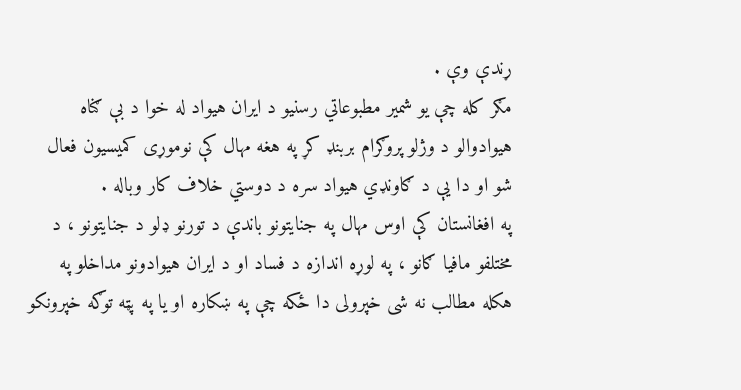ړندې وې .
مګر کله چې یو شمیر مطبوعاتي رسنیو د ایران هیواد له خوا د بې ګناه هیوادوالو د وژلو پروګرام بربنډ کړ په هغه مهال کې نوموړی کمیسیون فعال شو او دا یې د ګاونډي هیواد سره د دوستي خلاف کار وباله .
په افغانستان کې اوس مهال په جنایتونو باندې د تورنو ډلو د جنایتونو ، د مختلفو مافیا ګانو ، په لوړه اندازه د فساد او د ایران هیوادونو مداخلو په هکله مطالب نه شی خپرولی دا ځکه چې په ښکاره او یا په پټه توګه خپرونکو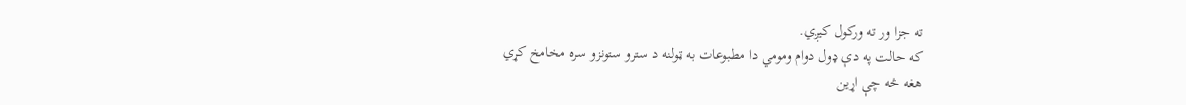ته جزا ور ته ورکول کیږي.
که حالت په دې ډول دوام ومومي دا مطبوعات به ټولنه د سترو ستونزو سره مخامخ کړي
هغه څه چې اړین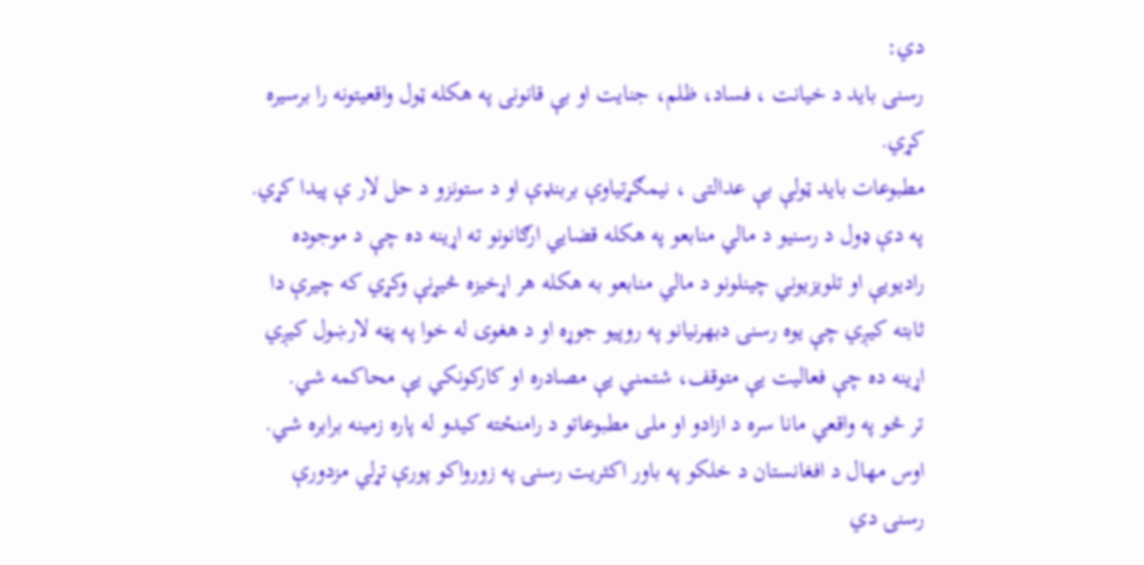دي:
رسنی باید د خیانت ، فساد، ظلم، جنایت او بې قانونی په هکله ټول واقعیتونه را برسیره کړي.
مطبوعات باید ټولې بې عدالتی ، نیمګړتیاوې بربنډې او د ستونزو د حل لار ې پیدا کړي.
په دې ډول د رسنیو د مالي منابعو په هکله قضایي ارګانونو ته اړینه ده چې د موجوده رادیویې او تلویزیوني چینلونو د مالي منابعو به هکله هر اړخیزه څیړنې وکړي که چیرې دا ثابته کیږي چې یوه رسنۍ دبهرنیانو په روپیو جوړه او د هغوی له خوا په پټه لارښول کیږي اړینه ده چې فعالیت یې متوقف، شتمني یې مصادره او کارکونکي یې محاکمه شي.
تر څو په واقعي مانا سره د ازادو او ملی مطبوعاتو د رامنځته کیدو له پاره زمینه برابره شي.
اوس مهال د افغانستان د خلکو په باور اکثریت رسنۍ په زورواکو پورې تړلي مزدورې رسنۍ دي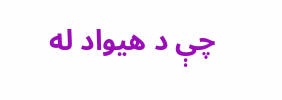چې د هیواد له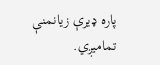پاره ډیرې زیانمنې تمامیږي.